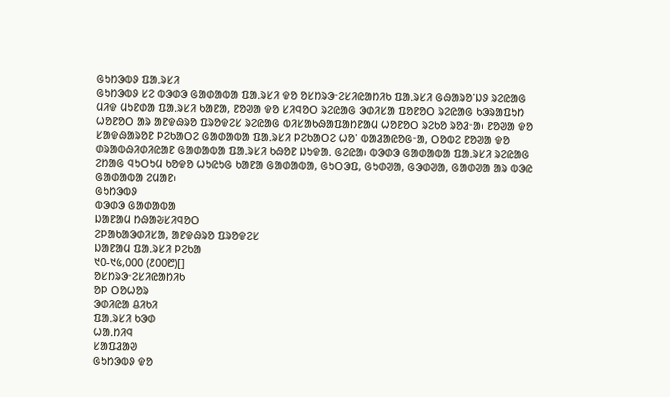ᱜᱩᱴᱳᱵᱽ ᱯᱟᱹᱨᱥᱤ
ᱜᱩᱴᱳᱵᱽ ᱥᱮ ᱵᱳᱰᱳ ᱜᱟᱰᱟᱵᱟ ᱯᱟᱹᱨᱥᱤ ᱫᱚ ᱚᱥᱴᱨᱳᱼᱮᱥᱤᱭᱟᱴᱤᱠ ᱯᱟᱹᱨᱥᱤ ᱜᱷᱟᱨᱚᱸᱡᱽ ᱨᱮᱭᱟᱜ ᱢᱤᱫ ᱢᱩᱱᱰᱟ ᱯᱟᱹᱨᱥᱤ ᱠᱟᱱᱟ, ᱱᱚᱣᱟ ᱫᱚ ᱥᱤᱧᱚᱛ ᱨᱮᱭᱟᱜ ᱳᱰᱤᱥᱟ ᱯᱚᱱᱚᱛ ᱨᱮᱭᱟᱜ ᱠᱳᱨᱟᱯᱩᱴ ᱦᱚᱱᱚᱛ ᱟᱨ ᱟᱱᱫᱷᱨᱚ ᱯᱨᱚᱫᱮᱥ ᱨᱮᱭᱟᱜ ᱵᱤᱥᱟᱠᱷᱟᱯᱟᱴᱱᱟᱢ ᱦᱚᱱᱚᱛ ᱨᱮᱠᱚ ᱨᱚᱲᱼᱟ᱾ ᱱᱚᱣᱟ ᱫᱚ ᱥᱟᱫᱷᱟᱨᱚᱱ ᱞᱮᱠᱟᱛᱮ ᱜᱟᱰᱟᱵᱟ ᱯᱟᱹᱨᱥᱤ ᱞᱮᱠᱟᱛᱮ ᱦᱚᱸ ᱵᱟᱲᱟᱭᱚᱜᱼᱟ, ᱛᱚᱵᱮ ᱱᱚᱣᱟ ᱫᱚ ᱰᱨᱟᱵᱷᱤᱰᱤᱭᱟᱱ ᱜᱟᱰᱟᱵᱟ ᱯᱟᱹᱨᱥᱤ ᱠᱷᱚᱱ ᱡᱩᱫᱟᱹ ᱜᱮᱭᱟ᱾ ᱵᱳᱰᱳ ᱜᱟᱰᱟᱵᱟ ᱯᱟᱹᱨᱥᱤ ᱨᱮᱭᱟᱜ ᱮᱴᱟᱜ ᱧᱩᱛᱩᱢ ᱠᱚᱫᱚ ᱦᱩᱭᱩᱜ ᱠᱟᱱᱟ ᱜᱟᱰᱟᱵᱟ, ᱜᱩᱛᱳᱯ, ᱜᱩᱰᱣᱟ, ᱜᱳᱰᱣᱟ, ᱜᱟᱰᱣᱟ ᱟᱨ ᱵᱳᱭ ᱜᱟᱰᱟᱵᱟ ᱮᱢᱟᱱ᱾
ᱜᱩᱴᱳᱵᱽ
ᱵᱳᱰᱳ ᱜᱟᱰᱟᱵᱟ
ᱡᱟᱱᱟᱢ ᱴᱷᱟᱶᱥᱤᱧᱚᱛ
ᱮᱞᱟᱠᱟᱳᱰᱤᱥᱟ, ᱟᱱᱫᱷᱨᱚ ᱯᱨᱚᱫᱮᱥ
ᱡᱟᱱᱟᱢ ᱯᱟᱹᱨᱥᱤ ᱞᱮᱠᱟ
᱑᱐-᱑᱕,᱐᱐᱐ (᱒᱐᱐᱘)[]
ᱚᱥᱴᱨᱳᱼᱮᱥᱤᱭᱟᱴᱤᱠ
ᱚᱞ ᱛᱚᱦᱚᱨ
ᱳᱰᱤᱭᱟ ᱪᱤᱠᱤ
ᱯᱟᱹᱨᱥᱤ ᱠᱳᱰ
ᱦᱟᱹᱴᱤᱧ
ᱥᱟᱯᱲᱟᱣ
ᱜᱩᱴᱳᱵᱽ ᱫᱚ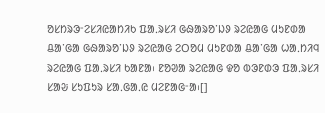ᱚᱥᱴᱨᱳᱼᱮᱥᱤᱭᱟᱴᱤᱠ ᱯᱟᱹᱨᱥᱤ ᱜᱷᱟᱨᱚᱸᱡᱽ ᱨᱮᱭᱟᱜ ᱢᱩᱱᱰᱟ ᱪᱟᱸᱜᱟ ᱜᱷᱟᱨᱚᱸᱡᱽ ᱨᱮᱭᱟᱜ ᱮᱛᱚᱢ ᱢᱩᱱᱰᱟ ᱪᱟᱸᱜᱟ ᱦᱟᱹᱴᱤᱧ ᱨᱮᱭᱟᱜ ᱯᱟᱹᱨᱥᱤ ᱠᱟᱱᱟ᱾ ᱱᱚᱣᱟ ᱨᱮᱭᱟᱜ ᱫᱚ ᱵᱳᱱᱰᱳ ᱯᱟᱹᱨᱥᱤ ᱥᱟᱶ ᱥᱩᱯᱩᱨ ᱥᱟᱹᱜᱟᱹᱭ ᱢᱮᱱᱟᱜᱼᱟ᱾[]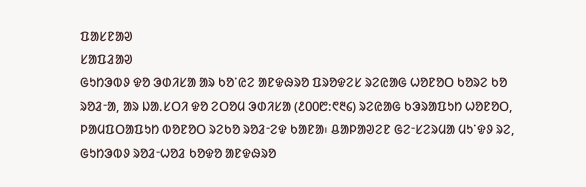ᱯᱟᱥᱱᱟᱣ
ᱥᱟᱯᱲᱟᱣ
ᱜᱩᱴᱳᱵᱽ ᱫᱚ ᱳᱰᱤᱥᱟ ᱟᱨ ᱠᱚᱸᱭᱮ ᱟᱱᱫᱷᱨᱚ ᱯᱨᱚᱫᱮᱥ ᱨᱮᱭᱟᱜ ᱦᱚᱱᱚᱛ ᱠᱚᱨᱮ ᱠᱚ ᱨᱚᱲᱼᱟ, ᱟᱨ ᱡᱟᱹᱥᱛᱤ ᱫᱚ ᱮᱛᱚᱢ ᱳᱰᱤᱥᱟ (᱒᱐᱐᱘:᱖᱓᱔) ᱨᱮᱭᱟᱜ ᱠᱳᱨᱟᱯᱩᱴ ᱦᱚᱱᱚᱛ, ᱞᱟᱢᱯᱛᱟᱯᱩᱴ ᱵᱚᱱᱚᱛ ᱨᱮᱠᱚ ᱨᱚᱲᱼᱮᱫ ᱠᱟᱱᱟ᱾ ᱪᱟᱞᱟᱣᱮᱱ ᱜᱮᱼᱥᱮᱨᱢᱟ ᱢᱩᱸᱫᱽ ᱨᱮ, ᱜᱩᱴᱳᱵᱽ ᱨᱚᱲᱼᱦᱚᱲ ᱠᱚᱫᱚ ᱟᱱᱫᱷᱨᱚ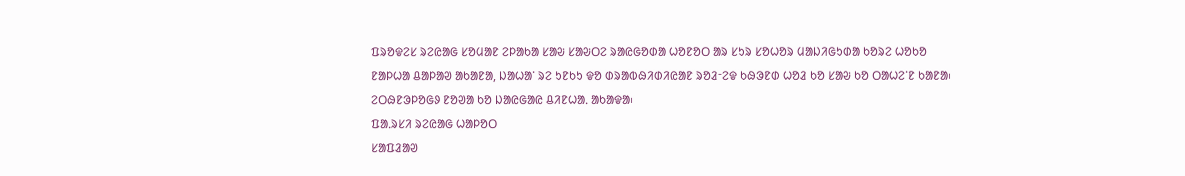ᱯᱨᱚᱫᱮᱥ ᱨᱮᱭᱟᱜ ᱥᱚᱢᱟᱱ ᱮᱞᱟᱠᱟ ᱥᱟᱶ ᱥᱟᱶᱛᱮ ᱨᱟᱭᱜᱚᱰᱟ ᱦᱚᱱᱚᱛ ᱟᱨ ᱥᱩᱨ ᱥᱚᱦᱚᱨ ᱢᱟᱡᱤᱜᱩᱰᱟ ᱠᱚᱨᱮ ᱦᱚᱠᱚ ᱱᱟᱞᱦᱟ ᱪᱟᱞᱟᱣ ᱟᱠᱟᱱᱟ, ᱡᱟᱦᱟᱸ ᱨᱮ ᱩᱱᱠᱩ ᱫᱚ ᱰᱨᱟᱵᱷᱤᱰᱤᱭᱟᱱ ᱨᱚᱲᱼᱮᱫ ᱠᱷᱳᱱᱰ ᱦᱚᱲ ᱠᱚ ᱥᱟᱶ ᱠᱚ ᱛᱟᱦᱮᱸᱱ ᱠᱟᱱᱟ᱾
ᱮᱛᱷᱱᱳᱞᱚᱜᱽ ᱱᱚᱣᱟ ᱠᱚ ᱡᱟᱭᱜᱟᱭ ᱪᱤᱱᱦᱟᱹ ᱟᱠᱟᱫᱟ᱾
ᱯᱟᱹᱨᱥᱤ ᱨᱮᱭᱟᱜ ᱦᱟᱞᱚᱛ
ᱥᱟᱯᱲᱟᱣ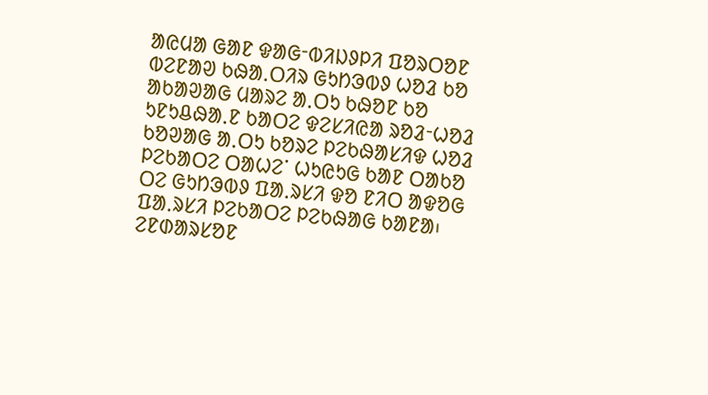ᱟᱭᱢᱟ ᱜᱟᱱ ᱫᱟᱜᱼᱵᱤᱡᱽᱞᱤ ᱯᱚᱨᱛᱚᱱ ᱵᱮᱱᱟᱣ ᱠᱷᱟᱹᱛᱤᱨ ᱜᱩᱴᱳᱵᱽ ᱦᱚᱲ ᱠᱚ ᱟᱠᱟᱣᱟᱜ ᱢᱟᱨᱮ ᱟᱹᱛᱩ ᱠᱷᱚᱱ ᱠᱚ ᱩᱱᱩᱪᱷᱟᱹᱱ ᱠᱟᱛᱮ ᱫᱮᱥᱤᱭᱟ ᱨᱚᱲᱼᱦᱚᱲ ᱠᱚᱣᱟᱜ ᱟᱹᱛᱩ ᱠᱚᱨᱮ ᱞᱮᱠᱷᱟᱥᱤᱫ ᱦᱚᱲ ᱞᱮᱠᱟᱛᱮ ᱛᱟᱦᱮᱸ ᱦᱩᱭᱩᱜ ᱠᱟᱱ ᱛᱟᱠᱚ ᱛᱮ ᱜᱩᱴᱳᱵᱽ ᱯᱟᱹᱨᱥᱤ ᱫᱚ ᱱᱤᱛ ᱟᱫᱚᱜ ᱯᱟᱹᱨᱥᱤ ᱞᱮᱠᱟᱛᱮ ᱞᱮᱠᱷᱟᱜ ᱠᱟᱱᱟ᱾ ᱮᱱᱰᱟᱨᱥᱚᱱ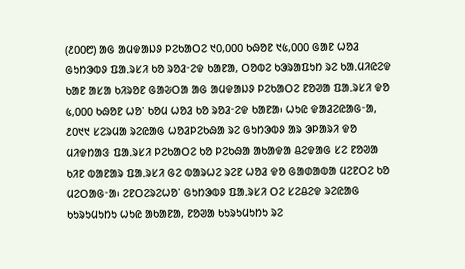(᱒᱐᱐᱘) ᱟᱜ ᱟᱢᱫᱟᱡᱽ ᱞᱮᱠᱟᱛᱮ ᱑᱐,᱐᱐᱐ ᱠᱷᱚᱱ ᱑᱕,᱐᱐᱐ ᱜᱟᱱ ᱦᱚᱲ ᱜᱩᱴᱳᱵᱽ ᱯᱟᱹᱨᱥᱤ ᱠᱚ ᱨᱚᱲᱼᱮᱫ ᱠᱟᱱᱟ, ᱛᱚᱵᱮ ᱠᱳᱨᱟᱯᱩᱴ ᱨᱮ ᱠᱟᱹᱢᱤᱭᱮᱫ ᱠᱟᱱ ᱟᱥᱟ ᱠᱤᱨᱚᱱ ᱜᱟᱶᱛᱟ ᱟᱜ ᱟᱢᱫᱟᱡᱽ ᱞᱮᱠᱟᱛᱮ ᱱᱚᱣᱟ ᱯᱟᱹᱨᱥᱤ ᱫᱚ ᱕,᱐᱐᱐ ᱠᱷᱚᱱ ᱦᱚᱸ ᱠᱚᱢ ᱦᱚᱲ ᱠᱚ ᱨᱚᱲᱼᱮᱫ ᱠᱟᱱᱟ᱾ ᱦᱩᱭ ᱫᱟᱲᱮᱭᱟᱜᱼᱟ, ᱒᱐᱑᱑ ᱥᱮᱨᱢᱟ ᱨᱮᱭᱟᱜ ᱦᱚᱲᱞᱮᱠᱷᱟ ᱨᱮ ᱜᱩᱴᱳᱵᱽ ᱟᱨ ᱳᱞᱟᱨᱤ ᱫᱚ ᱢᱤᱫᱴᱟᱝ ᱯᱟᱹᱨᱥᱤ ᱞᱮᱠᱟᱛᱮ ᱠᱚ ᱞᱮᱠᱷᱟ ᱟᱠᱟᱫᱟ ᱪᱮᱫᱟᱜ ᱥᱮ ᱱᱚᱣᱟ ᱠᱤᱱ ᱵᱟᱱᱟᱨ ᱯᱟᱹᱨᱥᱤ ᱜᱮ ᱵᱟᱨᱦᱮ ᱨᱮᱱ ᱦᱚᱲ ᱫᱚ ᱜᱟᱰᱟᱵᱟ ᱢᱮᱱᱛᱮ ᱠᱚ ᱢᱮᱛᱟᱜᱼᱟ᱾ ᱮᱱᱛᱮᱨᱮᱦᱚᱸ ᱜᱩᱴᱳᱵᱽ ᱯᱟᱹᱨᱥᱤ ᱛᱮ ᱥᱮᱪᱮᱫ ᱨᱮᱭᱟᱜ ᱠᱩᱨᱩᱢᱩᱴᱩ ᱦᱩᱭ ᱟᱠᱟᱱᱟ, ᱱᱚᱣᱟ ᱠᱩᱨᱩᱢᱩᱴᱩ ᱨᱮ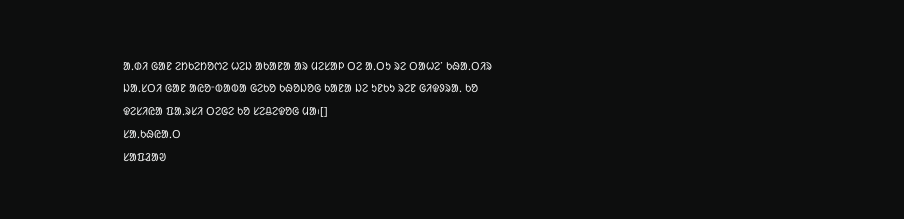ᱟᱹᱰᱤ ᱜᱟᱱ ᱮᱴᱠᱮᱴᱚᱬᱮ ᱦᱮᱡ ᱟᱠᱟᱱᱟ ᱟᱨ ᱢᱮᱥᱟᱞ ᱛᱮ ᱟᱹᱛᱩ ᱨᱮ ᱛᱟᱦᱮᱸ ᱠᱷᱟᱹᱛᱤᱨ ᱡᱟᱹᱥᱛᱤ ᱜᱟᱱ ᱟᱭᱚᱼᱵᱟᱵᱟ ᱜᱮᱠᱚ ᱠᱷᱚᱡᱚᱜ ᱠᱟᱱᱟ ᱡᱮ ᱩᱱᱠᱩ ᱨᱮᱱ ᱜᱤᱫᱽᱨᱟᱹ ᱠᱚ ᱫᱮᱥᱤᱭᱟ ᱯᱟᱹᱨᱥᱤ ᱛᱮᱜᱮ ᱠᱚ ᱥᱮᱪᱮᱫᱚᱜ ᱢᱟ᱾[]
ᱥᱟᱹᱠᱷᱭᱟᱹᱛ
ᱥᱟᱯᱲᱟᱣ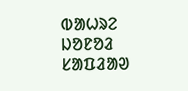ᱵᱟᱦᱨᱮ ᱡᱚᱱᱚᱲ
ᱥᱟᱯᱲᱟᱣ